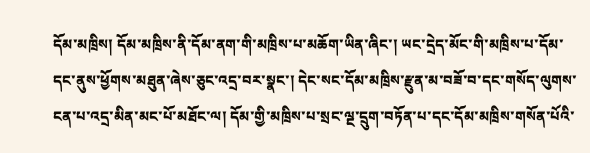དོམ་མཁྲིས། དོམ་མཁྲིས་ནི་དོམ་ནག་གི་མཁྲིས་པ་མཆོག་ཡིན་ཞིང་། ཡང་དྲེད་མོང་གི་མཁྲིས་པ་དོམ་དང་ནུས་ཕྱོགས་མཐུན་ཞེས་ཅུང་འདྲ་བར་སྣང་། དེང་སང་དོམ་མཁྲིས་རྫུན་མ་བཟོ་བ་དང་གསོད་ལུགས་ངན་པ་འདྲ་མིན་མང་པོ་མཐོང་ལ། དོམ་གྱི་མཁྲིས་པ་སྲང་ལྔ་དྲུག་བཏོན་པ་དང་དོམ་མཁྲིས་གསོན་པོའི་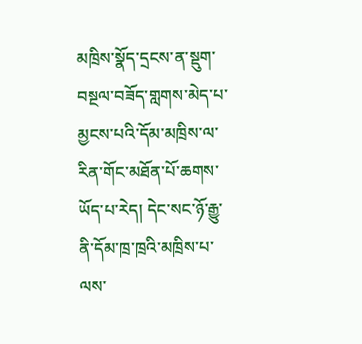མཁྲིས་སྣོད་དྲངས་ན་སྡུག་བསྔལ་བཟོད་གླགས་མེད་པ་མྱངས་པའི་དོམ་མཁྲིས་ལ་རིན་གོང་མཐོན་པོ་ཆགས་ཡོད་པ་རེད། དེང་སང་ཉོ་རྒྱུ་ནི་དོམ་ཁྲ་ཁྲའི་མཁྲིས་པ་ལས་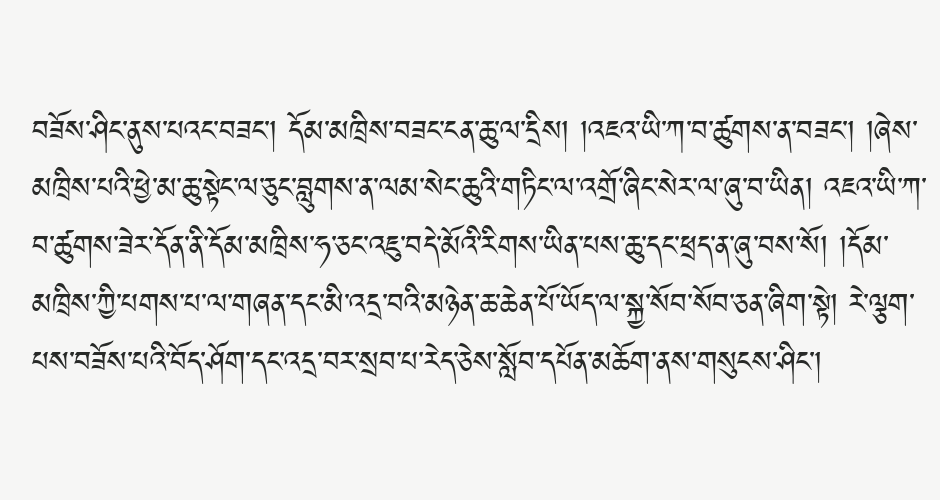བཟོས་ཤིང་ནུས་པའང་བཟང་། དོམ་མཁྲིས་བཟང་ངན་ཆུ་ལ་དྲིས། །འཇའ་ཡི་ཀ་བ་ཚུགས་ན་བཟང་། །ཞེས་མཁྲིས་པའི་ཕྱེ་མ་ཆུ་སྟེང་ལ་ཅུང་བླུགས་ན་ལམ་སེང་ཆུའི་གཏིང་ལ་འགྲོ་ཞིང་སེར་ལ་ཞུ་བ་ཡིན། འཇའ་ཡི་ཀ་བ་ཚུགས་ཟེར་དོན་ནི་དོམ་མཁྲིས་ཧ་ཅང་འཇུ་བདེ་མོའི་རིགས་ཡིན་པས་ཆུ་དང་ཕྲད་ན་ཞུ་བས་སོ། །དོམ་མཁྲིས་ཀྱི་པགས་པ་ལ་གཞན་དང་མི་འདྲ་བའི་མཉེན་ཆ་ཆེན་པོ་ཡོད་ལ་སྐྱ་སོབ་སོབ་ཅན་ཞིག་སྟེ། རེ་ལྕག་པས་བཟོས་པའི་བོད་ཤོག་དང་འདྲ་བར་སྲབ་པ་རེད་ཅེས་སློབ་དཔོན་མཆོག་ནས་གསུངས་ཤིང་།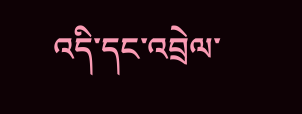འདི་དང་འབྲེལ་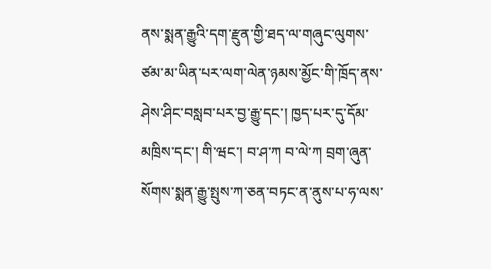ནས་སྨན་རྒྱུའི་དག་རྫུན་གྱི་ཐད་ལ་གཞུང་ལུགས་ཙམ་མ་ཡིན་པར་ལག་ལེན་ཉམས་མྱོང་གི་ཁྲོད་ནས་ཤེས་ཤིང་བསླབ་པར་བྱ་རྒྱུ་དང་། ཁྱད་པར་དུ་དོམ་མཁྲིས་དང་། གི་ཝང་། བ་ཤ་ཀ བ་ལེ་ཀ བྲག་ཞུན་སོགས་སྨན་རྒྱུ་སྤུས་ཀ་ཅན་བཏང་ན་ནུས་པ་ཧ་ལས་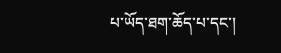པ་ཡོད་ཐག་ཆོད་པ་དང་།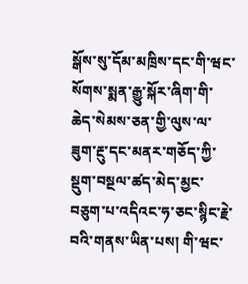སྒོས་སུ་དོམ་མཁྲིས་དང་གི་ཝང་སོགས་སྨན་རྒྱུ་སྐོར་ཞིག་གི་ཆེད་སེམས་ཅན་གྱི་ལུས་ལ་ཟུག་རྔུ་དང་མནར་གཅོད་ཀྱི་སྡུག་བསྔལ་ཚད་མེད་མྱང་བཅུག་པ་འདིའང་ཧ་ཅང་སྙིང་རྗེ་བའི་གནས་ཡིན་པས། གི་ཝང་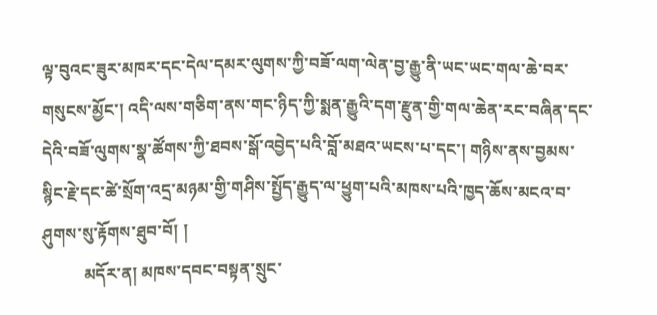ལྟ་བུའང་ཟུར་མཁར་དང་དེལ་དམར་ལུགས་ཀྱི་བཟོ་ལག་ལེན་བྱ་རྒྱུ་ནི་ཡང་ཡང་གལ་ཆེ་བར་གསུངས་མྱོང་། འདི་ལས་གཅིག་ནས་གང་ཉིད་ཀྱི་སྨན་རྒྱུའི་དག་རྫུན་གྱི་གལ་ཆེན་རང་བཞིན་དང་དེའི་བཟོ་ལུགས་སྣ་ཚོགས་ཀྱི་ཐབས་སྒོ་འབྱེད་པའི་བློ་མཐའ་ཡངས་པ་དང་། གཉིས་ནས་བྱམས་སྙིང་རྗེ་དང་ཚེ་སྲོག་འདྲ་མཉམ་གྱི་གཤིས་སྤྱོད་རྒྱུད་ལ་ཕྱུག་པའི་མཁས་པའི་ཁྱད་ཆོས་མངའ་བ་ཤུགས་སུ་རྟོགས་ཐུབ་བོ། །
          མདོར་ན། མཁས་དབང་བསྟན་སྲུང་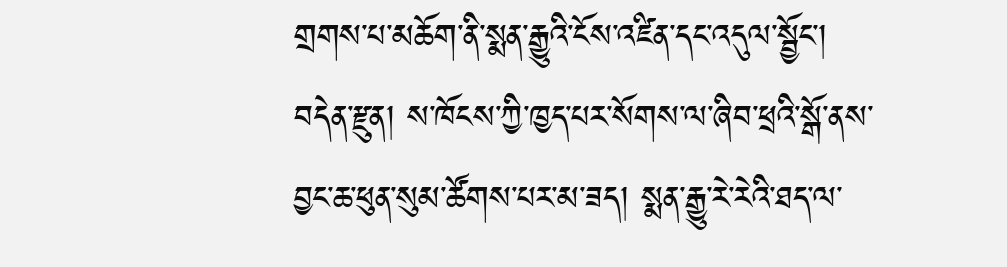གྲགས་པ་མཆོག་ནི་སྨན་རྒྱུའི་ངོས་འཛིན་དང་འདུལ་སྦྱོང་། བདེན་རྫུན། ས་ཁོངས་ཀྱི་ཁྱད་པར་སོགས་ལ་ཞིབ་ཕྲའི་སྒོ་ནས་བྱང་ཆ་ཕུན་སུམ་ཚོགས་པར་མ་ཟད། སྨན་རྒྱུ་རེ་རེའི་ཐད་ལ་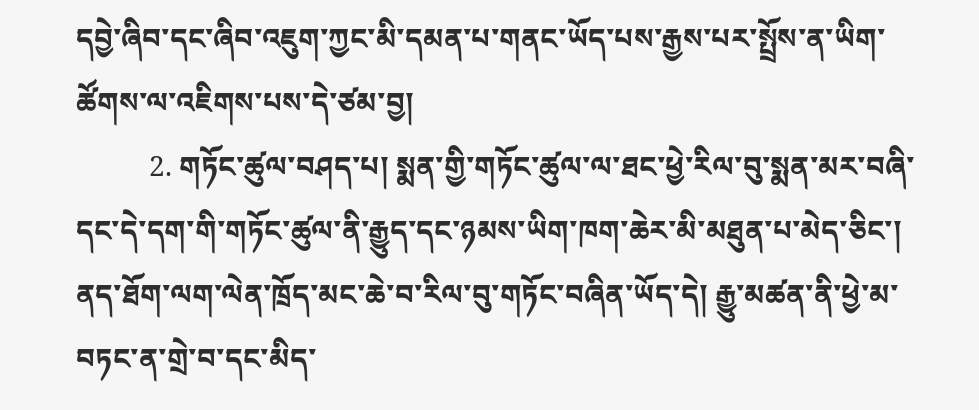དབྱེ་ཞིབ་དང་ཞིབ་འཇུག་ཀྱང་མི་དམན་པ་གནང་ཡོད་པས་རྒྱས་པར་སྤྲོས་ན་ཡིག་ཚོགས་ལ་འཇིགས་པས་དེ་ཙམ་བྱ།
          2. གཏོང་ཚུལ་བཤད་པ། སྨན་གྱི་གཏོང་ཚུལ་ལ་ཐང་ཕྱེ་རིལ་བུ་སྨན་མར་བཞི་དང་དེ་དག་གི་གཏོང་ཚུལ་ནི་རྒྱུད་དང་ཉམས་ཡིག་ཁག་ཆེར་མི་མཐུན་པ་མེད་ཅིང་། ནད་ཐོག་ལག་ལེན་ཁྲོད་མང་ཆེ་བ་རིལ་བུ་གཏོང་བཞིན་ཡོད་དེ། རྒྱུ་མཚན་ནི་ཕྱེ་མ་བཏང་ན་གྲེ་བ་དང་མིད་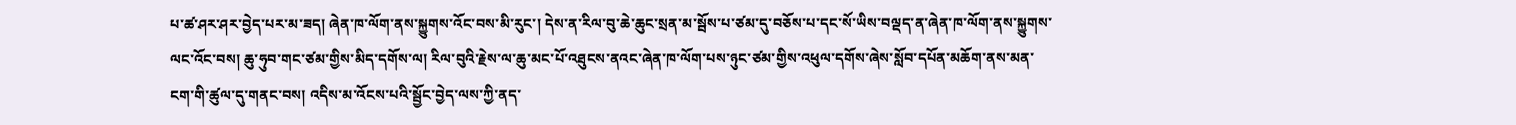པ་ཚ་ཤར་ཤར་བྱེད་པར་མ་ཟད། ཞེན་ཁ་ལོག་ནས་སྐྱུགས་འོང་བས་མི་རུང་། དེས་ན་རིལ་བུ་ཆེ་ཆུང་སྲན་མ་སྦོས་པ་ཙམ་དུ་བཅོས་པ་དང་སོ་ཡིས་བལྡད་ན་ཞེན་ཁ་ལོག་ནས་སྐྱུགས་ལང་འོང་བས། ཆུ་ཧུབ་གང་ཙམ་གྱིས་མིད་དགོས་ལ། རིལ་བུའི་རྗེས་ལ་ཆུ་མང་པོ་འཐུངས་ནའང་ཞེན་ཁ་ལོག་པས་ཉུང་ཙམ་གྱིས་འཕུལ་དགོས་ཞེས་སློབ་དཔོན་མཆོག་ནས་མན་ངག་གི་ཚུལ་དུ་གནང་བས། འདིས་མ་འོངས་པའི་སྦྱོང་བྱེད་ལས་ཀྱི་ནད་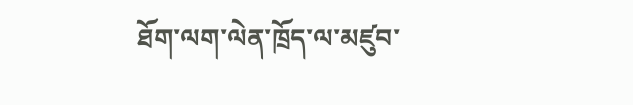ཐོག་ལག་ལེན་ཁྲོད་ལ་མཛུབ་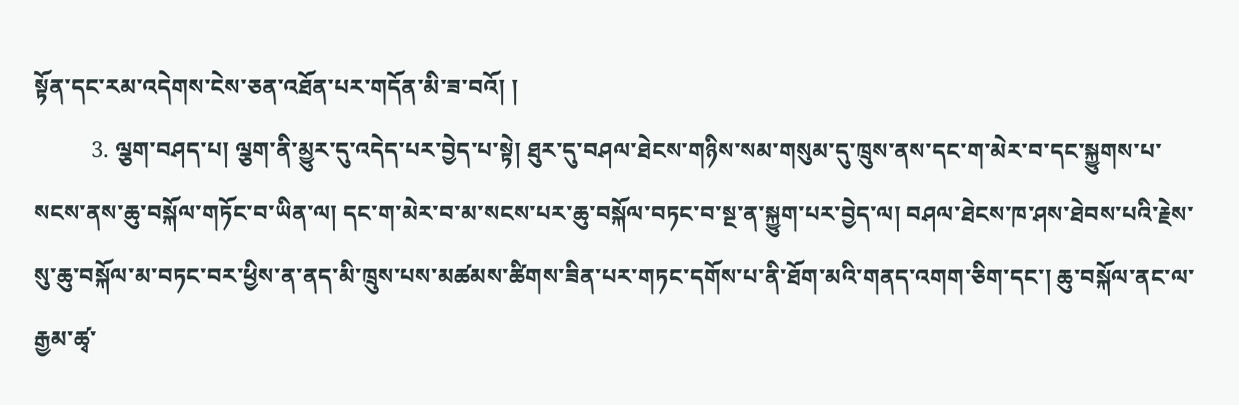སྟོན་དང་རམ་འདེགས་ངེས་ཅན་འཐོན་པར་གདོན་མི་ཟ་བའོ། །
          3. ལྕག་བཤད་པ། ལྕག་ནི་མྱུར་དུ་འདེད་པར་བྱེད་པ་སྟེ། ཐུར་དུ་བཤལ་ཐེངས་གཉིས་སམ་གསུམ་དུ་ཁྲུས་ནས་དང་ག་མེར་བ་དང་སྐྱུགས་པ་སངས་ནས་ཆུ་བསྐོལ་གཏོང་བ་ཡིན་ལ། དང་ག་མེར་བ་མ་སངས་པར་ཆུ་བསྐོལ་བཏང་བ་སྔ་ན་སྐྱུག་པར་བྱེད་ལ། བཤལ་ཐེངས་ཁ་ཤས་ཐེབས་པའི་རྗེས་སུ་ཆུ་བསྐོལ་མ་བཏང་བར་ཕྱིས་ན་ནད་མི་ཁྲུས་པས་མཚམས་ཚིགས་ཟིན་པར་གཏང་དགོས་པ་ནི་ཐོག་མའི་གནད་འགག་ཅིག་དང་། ཆུ་བསྐོལ་ནང་ལ་རྒྱམ་ཚྭ་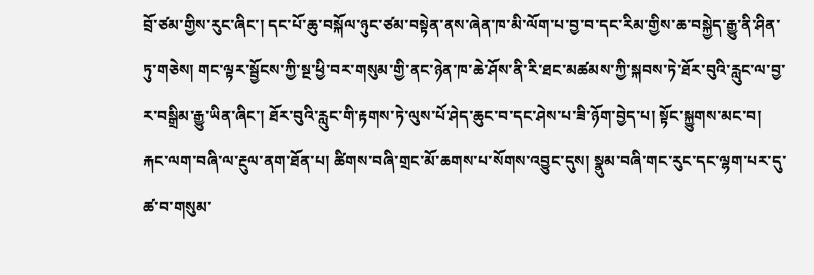བྲོ་ཙམ་གྱིས་རུང་ཞིང་། དང་པོ་ཆུ་བསྐོལ་ཉུང་ཙམ་བསྟེན་ནས་ཞེན་ཁ་མི་ལོག་པ་བྱ་བ་དང་རིམ་གྱིས་ཆ་བསྐྱེད་རྒྱུ་ནི་ཤིན་ཏུ་གཅེས། གང་ལྟར་སྦྱོངས་ཀྱི་སྔ་ཕྱི་བར་གསུམ་གྱི་ནང་ཉེན་ཁ་ཆེ་ཤོས་ནི་རི་ཐང་མཚམས་ཀྱི་སྐབས་ཏེ་ཐོར་བུའི་རླུང་ལ་བྱ་ར་བསྒྲིམ་རྒྱུ་ཡིན་ཞིང་། ཐོར་བུའི་རླུང་གི་རྟགས་ཏེ་ལུས་པོ་ཤེད་ཆུང་བ་དང་ཤེས་པ་ཟི་ཉོག་བྱེད་པ། སྟོང་སྐྱུགས་མང་བ། རྐང་ལག་བཞི་ལ་རྔུལ་ནག་ཐོན་པ། ཚིགས་བཞི་གྲང་མོ་ཆགས་པ་སོགས་འབྱུང་དུས། སྣུམ་བཞི་གང་རུང་དང་ལྷག་པར་དུ་ཚ་བ་གསུམ་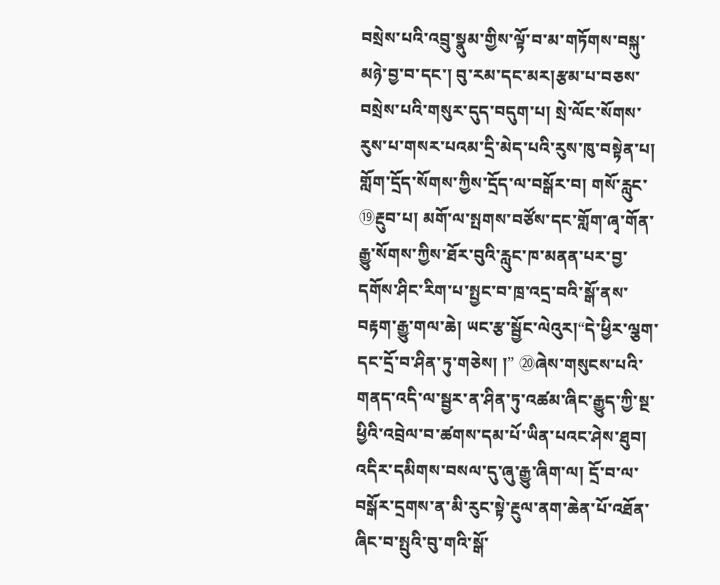བསྲེས་པའི་འབྲུ་སྣུམ་གྱིས་ལྟོ་བ་མ་གཏོགས་བསྐུ་མཉེ་བྱ་བ་དང་། བུ་རམ་དང་མར།རྩམ་པ་བཅས་བསྲེས་པའི་གསུར་དུད་བདུག་པ། སྲེ་ལོང་སོགས་རུས་པ་གསར་པའམ་དྲི་མེད་པའི་རུས་ཁུ་བསྟེན་པ། གློག་དྲོད་སོགས་ཀྱིས་དྲོད་ལ་བསྒོར་བ། གསོ་རླུང་⑲རྔུབ་པ། མགོ་ལ་སྤགས་བཙོས་དང་གློག་ཞྭ་གོན་རྒྱུ་སོགས་ཀྱིས་ཐོར་བུའི་རླུང་ཁ་མནན་པར་བྱ་དགོས་ཤིང་རིག་པ་སྤྱང་བ་ཁྲ་འདྲ་བའི་སྒོ་ནས་བརྟག་རྒྱུ་གལ་ཆེ། ཡང་རྩ་སྦྱོང་ལེའུར།“དེ་ཕྱིར་ལྕག་དང་དྲོ་བ་ཤིན་ཏུ་གཅེས། །” ⑳ཞེས་གསུངས་པའི་གནད་འདི་ལ་སྦྱར་ན་ཤིན་ཏུ་འཚམ་ཞིང་རྒྱུད་ཀྱི་སྔ་ཕྱིའི་འབྲེལ་བ་ཚགས་དམ་པོ་ཡིན་པའང་ཤེས་ཐུབ། འདིར་དམིགས་བསལ་དུ་ཞུ་རྒྱུ་ཞིག་ལ། དྲོ་བ་ལ་བསྒོར་དྲགས་ན་མི་རུང་སྟེ་རྔུལ་ནག་ཆེན་པོ་འཐོན་ཞིང་བ་སྤུའི་བུ་གའི་སྒོ་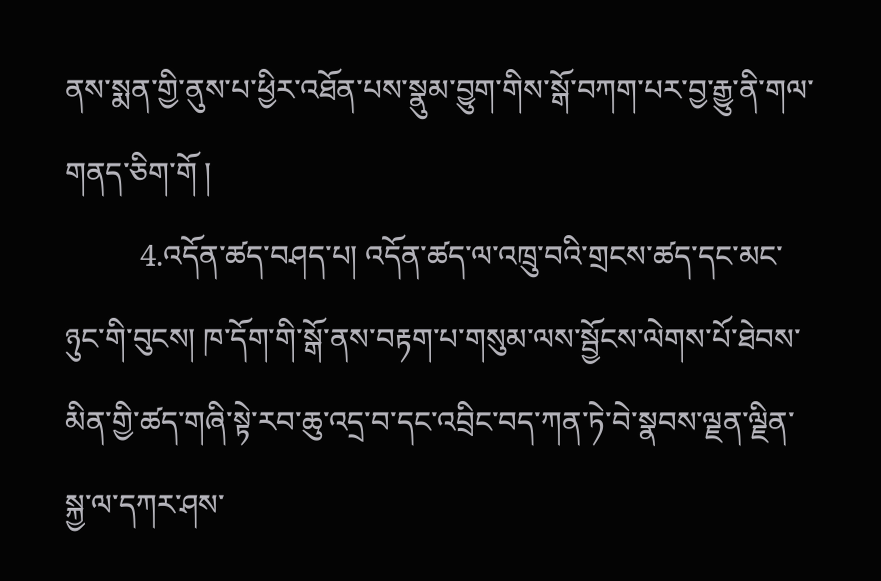ནས་སྨན་གྱི་ནུས་པ་ཕྱིར་འཐོན་པས་སྣུམ་བྱུག་གིས་སྒོ་བཀག་པར་བྱ་རྒྱུ་ནི་གལ་གནད་ཅིག་གོ །
          4.འདོན་ཚད་བཤད་པ། འདོན་ཚད་ལ་འཁྲུ་བའི་གྲངས་ཚད་དང་མང་ཉུང་གི་བུངས། ཁ་དོག་གི་སྒོ་ནས་བརྟག་པ་གསུམ་ལས་སྦྱོངས་ལེགས་པོ་ཐེབས་མིན་གྱི་ཚད་གཞི་སྟེ་རབ་ཆུ་འདྲ་བ་དང་འབྲིང་བད་ཀན་ཏེ་བེ་སྣབས་ལྗན་ལྗིན་སྐྱ་ལ་དཀར་ཤས་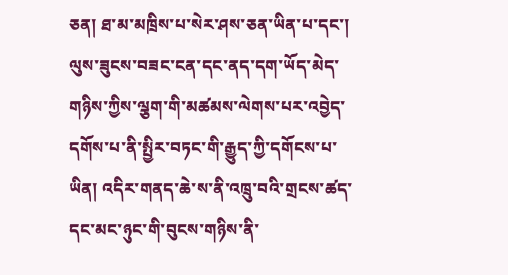ཅན། ཐ་མ་མཁྲིས་པ་སེར་ཤས་ཅན་ཡིན་པ་དང་། ལུས་ཟུངས་བཟང་ངན་དང་ནད་དག་ཡོད་མེད་གཉིས་ཀྱིས་ལྕག་གི་མཚམས་ལེགས་པར་འབྱེད་དགོས་པ་ནི་སྤྱིར་བཏང་གི་རྒྱུད་ཀྱི་དགོངས་པ་ཡིན། འདིར་གནད་ཆེ་ས་ནི་འཁྲུ་བའི་གྲངས་ཚད་དང་མང་ཉུང་གི་བུངས་གཉིས་ནི་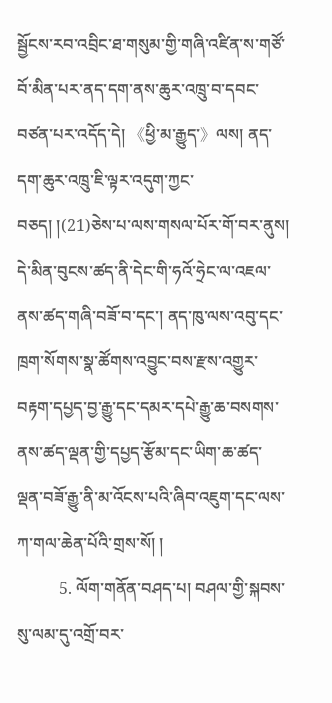སྦྱོངས་རབ་འབྲིང་ཐ་གསུམ་གྱི་གཞི་འཛིན་ས་གཙོ་བོ་མིན་པར་ནད་དག་ནས་ཆུར་འཁྲུ་བ་དབང་བཙན་པར་འདོད་དེ། 《ཕྱི་མ་རྒྱུད་》ལས། ནད་དག་ཆུར་འཁྲུ་ཇི་ལྟར་འདུག་ཀྱང་བཅད། །(21)ཅེས་པ་ལས་གསལ་པོར་གོ་བར་ནུས། དེ་མིན་བུངས་ཚད་ནི་དེང་གི་ཧའོ་ཧྲེང་ལ་འཇལ་ནས་ཚད་གཞི་བཟོ་བ་དང་། ནད་ཁུ་ལས་འབུ་དང་ཁྲག་སོགས་སྣ་ཚོགས་འབྱུང་བས་རྫས་འགྱུར་བརྟག་དཔྱད་བྱ་རྒྱུ་དང་དམར་དཔེ་རྒྱུ་ཆ་བསགས་ནས་ཚད་ལྡན་གྱི་དཔྱད་རྩོམ་དང་ཡིག་ཆ་ཚད་ལྡན་བཟོ་རྒྱུ་ནི་མ་འོངས་པའི་ཞིབ་འཇུག་དང་ལས་ཀ་གལ་ཆེན་པོའི་གྲས་སོ། །
          5. ལོག་གནོན་བཤད་པ། བཤལ་གྱི་སྐབས་སུ་ལམ་དུ་འགྲོ་བར་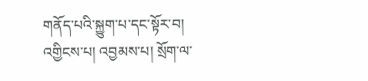གནོད་པའི་སྐྱུག་པ་དང་སྟོར་བ། འགྱིངས་པ། འབྱམས་པ། སྲོག་ལ་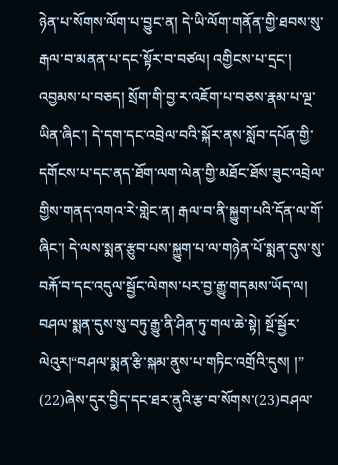ཉེན་པ་སོགས་ལོག་པ་བྱུང་ན། དེ་ཡི་ལོག་གནོན་གྱི་ཐབས་སུ་རྒལ་བ་མནན་པ་དང་སྟོར་བ་བཙལ། འགྱིངས་པ་དྲང་། འབྱམས་པ་བཅད། སྲོག་གི་བྱ་ར་འཇོག་པ་བཅས་རྣམ་པ་ལྔ་ཡིན་ཞིང་། དེ་དག་དང་འབྲེལ་བའི་སྐོར་ནས་སློབ་དཔོན་གྱི་དགོངས་པ་དང་ནད་ཐོག་ལག་ལེན་གྱི་མཐོང་ཐོས་ཟུང་འབྲེལ་གྱིས་གནད་འགའ་རེ་གླེང་ན། རྒལ་བ་ནི་སྐྱུག་པའི་དོན་ལ་གོ་ཞིང་། དེ་ལས་སྨན་རྩུབ་པས་སྐྱུག་པ་ལ་གཉེན་པོ་སྨན་དུས་སུ་བརྐོ་བ་དང་འདུལ་སྦྱོང་ལེགས་པར་བྱ་རྒྱུ་གདམས་ཡོད་ལ། བཤལ་སྨན་དུས་སུ་བཏུ་རྒྱུ་ནི་ཤིན་ཏུ་གལ་ཆེ་སྟེ། སྔོ་སྦྱོར་ལེའུར།“བཤལ་སྨན་རྩི་སྐམ་ནུས་པ་གཏིང་འགྲོའི་དུས། །” (22)ཞེས་དུར་བྱིད་དང་ཐར་ནུའི་རྩ་བ་སོགས་(23)བཤལ་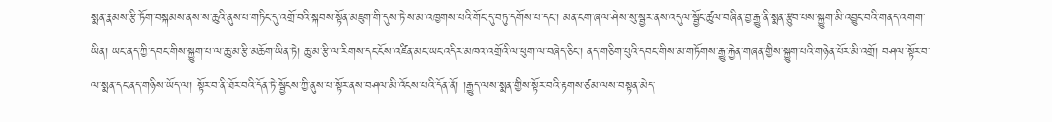སྨན་རྣམས་རྩི་ཏོག་བསྐམས་ནས་ས་ཆུའི་ནུས་པ་གཏིང་དུ་འགྲོ་བའི་སྐབས་སྟོན་མཇུག་གི་དུས་ཏེ་ས་མ་འཁྱགས་པའི་གོང་དུ་བཏུ་དགོས་པ་དང་། མན་ངག་ཞལ་ཤེས་སུ་སྦྱར་ནས་འདུལ་སྦྱོང་ཚུལ་བཞིན་བྱ་རྒྱུ་ནི་སྨན་རྩུབ་པས་སྐྱུག་མི་འབྱུང་བའི་གནད་འགག་ཡིན། ཡང་ནད་ཀྱི་དབང་གིས་སྐྱུག་པ་ལ་ཆུ་མ་རྩི་མཆོག་ཡིན་ཏེ། ཆུ་མ་རྩི་ལ་རིགས་དང་ངོས་འཛིན་མང་ཡང་འདིར་མཁའ་འགྲོའི་ལ་ཕུག་ལ་བཞེད་ཅིང་། ནད་གཅིག་པུའི་དབང་གིས་མ་གཏོགས་རྒྱུ་རྐྱེན་གཞན་གྱིས་སྐྱུག་པའི་གཉེན་པོར་མི་འགྲོ། བཤལ་སྟོར་བ་ལ་སྨན་དང་ནད་གཉིས་ཡོད་ལ། སྟོར་བ་ནི་ཐོར་བའི་དོན་ཏེ་སྦྱོངས་ཀྱི་ནུས་པ་སྟོར་ནས་བཤལ་མི་འོངས་པའི་དོན་ནོ། །རྒྱུད་ལས་སྨན་གྱིས་སྟོར་བའི་རྟགས་ཙམ་ལས་བསྟན་མེད་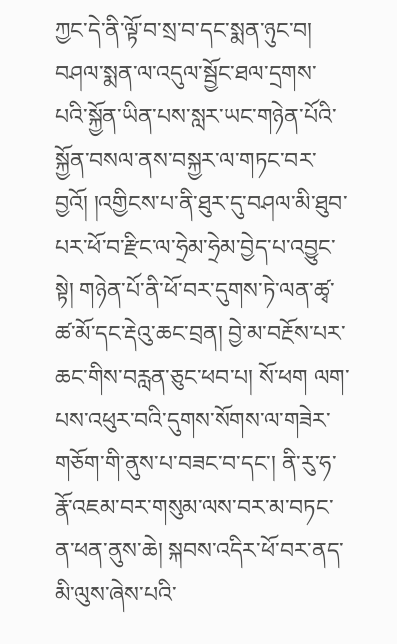ཀྱང་དེ་ནི་ལྟོ་བ་སྲ་བ་དང་སྨན་ཉུང་བ། བཤལ་སྨན་ལ་འདུལ་སྦྱོང་ཐལ་དྲགས་པའི་སྐྱོན་ཡིན་པས་སླར་ཡང་གཉེན་པོའི་སྐྱོན་བསལ་ནས་བསྐྱར་ལ་གཏང་བར་བྱའོ། །འགྱིངས་པ་ནི་ཐུར་དུ་བཤལ་མི་ཐུབ་པར་ཕོ་བ་རྫིང་ལ་ཧྲེམ་ཧྲེམ་བྱེད་པ་འབྱུང་སྟེ། གཉེན་པོ་ནི་ཕོ་བར་དུགས་ཏེ་ལན་ཚྭ་ཚ་མོ་དང་རྡེའུ་ཆང་བྲན། བྱེ་མ་བརྔོས་པར་ཆང་གིས་བརླན་ཅུང་ཕབ་པ། སོ་ཕག ལག་པས་འཕུར་བའི་དུགས་སོགས་ལ་གཟེར་གཅོག་གི་ནུས་པ་བཟང་བ་དང་། ནི་རུ་ཧ་རྣོ་འཇམ་བར་གསུམ་ལས་བར་མ་བཏང་ན་ཕན་ནུས་ཆེ། སྐབས་འདིར་ཕོ་བར་ནད་མི་ལུས་ཞེས་པའི་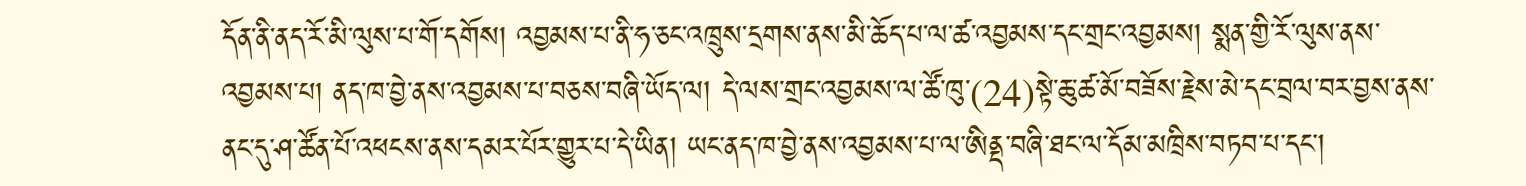དོན་ནི་ནད་རོ་མི་ལུས་པ་གོ་དགོས། འབྱམས་པ་ནི་ཧ་ཅང་འཁྲུས་དྲགས་ནས་མི་ཆོད་པ་ལ་ཚ་འབྱམས་དང་གྲང་འབྱམས། སྨན་གྱི་རོ་ལུས་ནས་འབྱམས་པ། ནད་ཁ་བྱེ་ནས་འབྱམས་པ་བཅས་བཞི་ཡོད་ལ། དེ་ལས་གྲང་འབྱམས་ལ་ཚོ་ཁུ་(24)སྟེ་ཆུ་ཚ་མོ་བཟོས་རྗེས་མེ་དང་བྲལ་བར་བྱས་ནས་ནང་དུ་ཤ་ཚོན་པོ་འཕངས་ནས་དམར་པོར་གྱུར་པ་དེ་ཡིན། ཡང་ནད་ཁ་བྱེ་ནས་འབྱམས་པ་ལ་ཨིནྡ་བཞི་ཐང་ལ་དོམ་མཁྲིས་བཏབ་པ་དང་།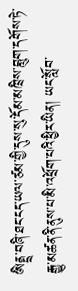ཨིནྡྲ་བཞི་ཐང་ངད་ཡལ་ཙམ་གྱི་དུས་སུ་དོམ་མཁྲིས་བླུག་དགོས་ཏེ་རྒྱུ་མཚན་ནི་ནུས་པ་མི་འཕྲོག་པའི་ཕྱིར་ཡིན། ཡང་སློབ་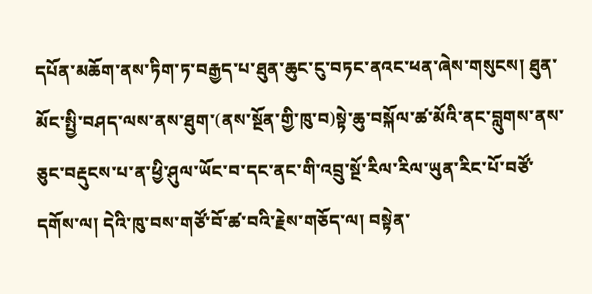དཔོན་མཆོག་ནས་ཏིག་ཏ་བརྒྱད་པ་ཐུན་ཆུང་ངུ་བཏང་ནའང་ཕན་ཞེས་གསུངས། ཐུན་མོང་སྤྱི་བཤད་ལས་ནས་ཐུག་(ནས་སྔོན་གྱི་ཁུ་བ)སྟེ་ཆུ་བསྐོལ་ཚ་མོའི་ནང་བླུགས་ནས་ཅུང་བརྡུངས་པ་ན་ཕྱི་ཤུལ་ཡོང་བ་དང་ནང་གི་འབྲུ་སྔོ་རིལ་རིལ་ཡུན་རིང་པོ་བཙོ་དགོས་ལ། དེའི་ཁུ་བས་གཙོ་བོ་ཚ་བའི་རྗེས་གཅོད་ལ། བསྟེན་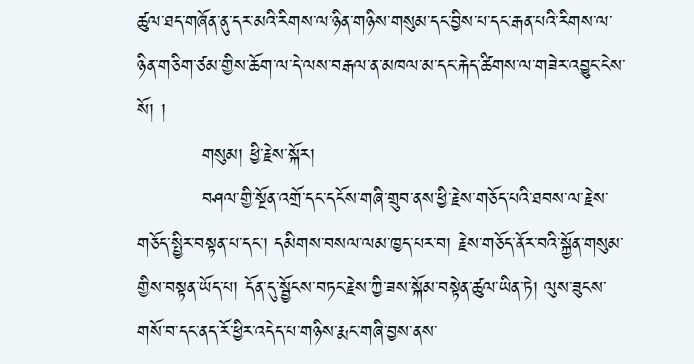ཚུལ་ཐད་གཞོན་ནུ་དར་མའི་རིགས་ལ་ཉིན་གཉིས་གསུམ་དང་བྱིས་པ་དང་རྒན་པའི་རིགས་ལ་ཉིན་གཅིག་ཙམ་གྱིས་ཆོག་ལ་དེ་ལས་བརྒལ་ན་མཁལ་མ་དང་རྐེད་ཚིགས་ལ་གཟེར་འབྱུང་ངེས་སོ། །
          གསུམ། ཕྱི་རྗེས་སྐོར།
          བཤལ་གྱི་སྔོན་འགྲོ་དང་དངོས་གཞི་གྲུབ་ནས་ཕྱི་རྗེས་གཅོད་པའི་ཐབས་ལ་རྗེས་གཅོད་སྤྱིར་བསྟན་པ་དང་། དམིགས་བསལ་ལམ་ཁྱད་པར་བ། རྗེས་གཅོད་ནོར་བའི་སྐྱོན་གསུམ་གྱིས་བསྟན་ཡོད་པ། དོན་དུ་སྦྱོངས་བཏང་རྗེས་ཀྱི་ཟས་སྐོམ་བསྟེན་ཚུལ་ཡིན་ཏེ། ལུས་ཟུངས་གསོ་བ་དང་ནད་རོ་ཕྱིར་འདེད་པ་གཉིས་རྨང་གཞི་བྱས་ནས་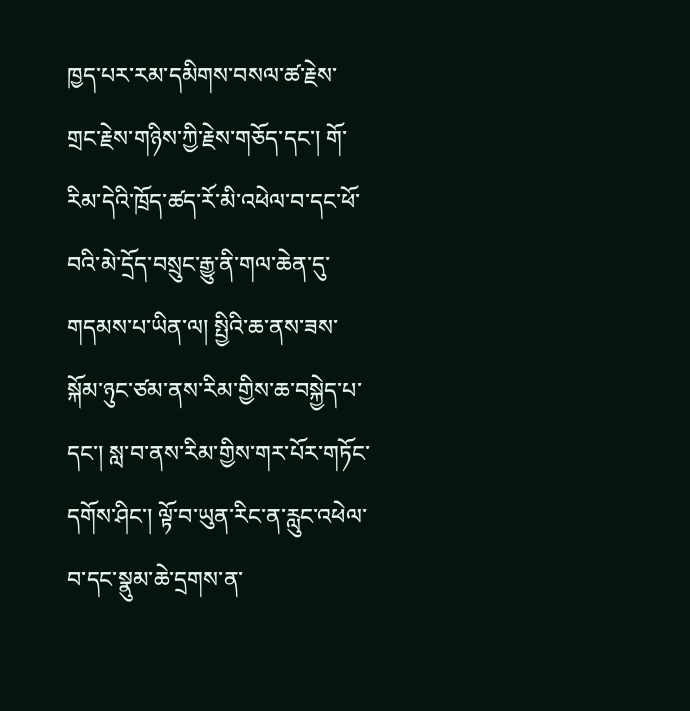ཁྱད་པར་རམ་དམིགས་བསལ་ཚ་རྗེས་གྲང་རྗེས་གཉིས་ཀྱི་རྗེས་གཅོད་དང་། གོ་རིམ་དེའི་ཁྲོད་ཚད་རོ་མི་འཕེལ་བ་དང་ཕོ་བའི་མེ་དྲོད་བསྲུང་རྒྱུ་ནི་གལ་ཆེན་དུ་གདམས་པ་ཡིན་ལ། སྤྱིའི་ཆ་ནས་ཟས་སྐོམ་ཉུང་ཙམ་ནས་རིམ་གྱིས་ཆ་བསྐྱེད་པ་དང་། སླ་བ་ནས་རིམ་གྱིས་གར་པོར་གཏོང་དགོས་ཤིང་། ལྟོ་བ་ཡུན་རིང་ན་རླུང་འཕེལ་བ་དང་སྣུམ་ཆེ་དྲགས་ན་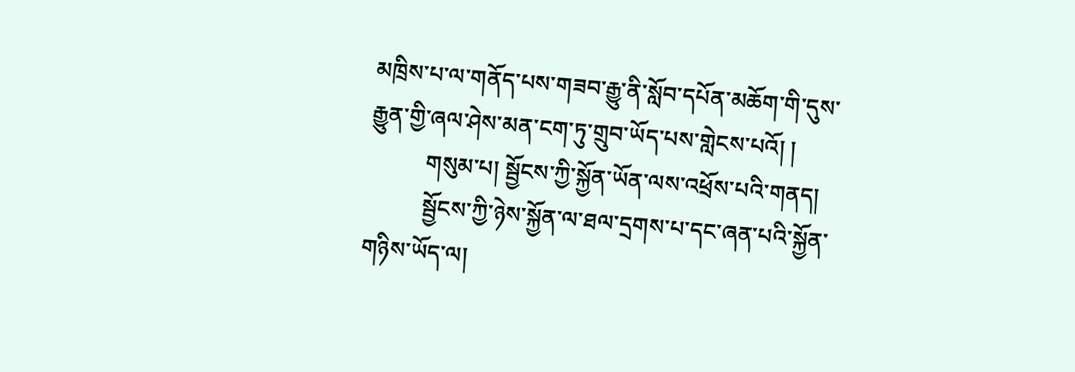མཁྲིས་པ་ལ་གནོད་པས་གཟབ་རྒྱུ་ནི་སློབ་དཔོན་མཆོག་གི་དུས་རྒྱུན་གྱི་ཞལ་ཤེས་མན་ངག་ཏུ་གྲུབ་ཡོད་པས་གླེངས་པའོ། །
          གསུམ་པ། སྦྱོངས་ཀྱི་སྐྱོན་ཡོན་ལས་འཕྲོས་པའི་གནད།
          སྦྱོངས་ཀྱི་ཉེས་སྐྱོན་ལ་ཐལ་དྲགས་པ་དང་ཞན་པའི་སྐྱོན་གཉིས་ཡོད་ལ།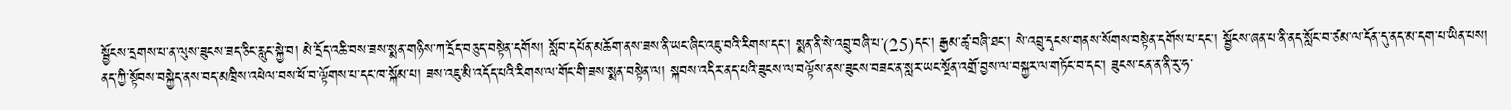སྦྱོངས་དྲགས་པ་ན་ལུས་ཟུངས་ཟད་ཅིང་རླུང་སྐྱེ་བ། མེ་དྲོད་འཆི་བས་ཟས་སྨན་གཉིས་ཀ་དྲོད་བཅུད་བསྟེན་དགོས། སློབ་དཔོན་མཆོག་ནས་ཟས་ནི་ཡང་ཞིང་འཇུ་བའི་རིགས་དང་། སྨན་ནི་སེ་འབྲུ་བཞི་པ་(25)དང་། རྒྱམ་ཚྭ་བཞི་ཐང་། སེ་འབྲུ་དྭངས་གནས་སོགས་བསྟེན་དགོས་པ་དང་། སྦྱོངས་ཞན་པ་ནི་ནད་སློང་བ་ཙམ་ལ་དོན་དུ་ནད་མ་དག་པ་ཡིན་པས། ནད་ཀྱི་སྟོབས་བསྐྱེད་ནས་བད་མཁྲིས་འཕེལ་བས་ཕོ་བ་ལྟོགས་པ་དང་ཁ་སྐོམ་པ། ཟས་འཇུ་མི་འདོད་པའི་རིགས་ལ་གོང་གི་ཟས་སྨན་བསྟེན་ལ། སྐབས་འདིར་ནད་པའི་ཟུངས་ལ་བལྟོས་ནས་ཟུངས་བཟང་ན་སླར་ཡང་སྔོན་འགྲོ་བྱས་ལ་བསྐྱར་ལ་གཏོང་བ་དང་། ཟུངས་ངན་ན་ནི་རུ་ཧ་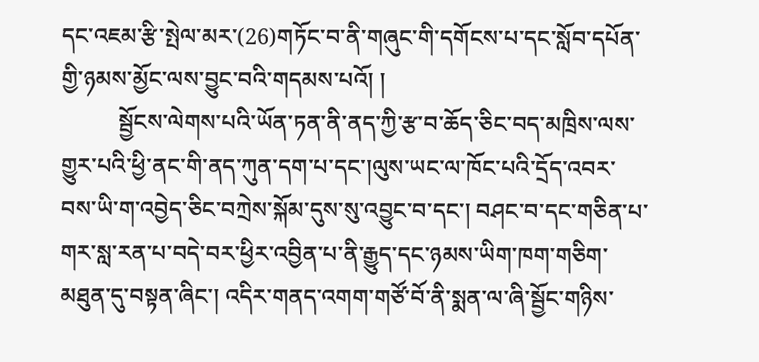དང་འཇམ་རྩི་སྤེལ་མར་(26)གཏོང་བ་ནི་གཞུང་གི་དགོངས་པ་དང་སློབ་དཔོན་གྱི་ཉམས་མྱོང་ལས་བྱུང་བའི་གདམས་པའོ། །
          སྦྱོངས་ལེགས་པའི་ཡོན་ཏན་ནི་ནད་ཀྱི་རྩ་བ་ཆོད་ཅིང་བད་མཁྲིས་ལས་གྱུར་པའི་ཕྱི་ནང་གི་ནད་ཀུན་དག་པ་དང་།ལུས་ཡང་ལ་ཁོང་པའི་དྲོད་འབར་བས་ཡི་ག་འབྱེད་ཅིང་བཀྲེས་སྐོམ་དུས་སུ་འབྱུང་བ་དང་། བཤང་བ་དང་གཅིན་པ་གར་སླ་རན་པ་བདེ་བར་ཕྱིར་འབྱིན་པ་ནི་རྒྱུད་དང་ཉམས་ཡིག་ཁག་གཅིག་མཐུན་དུ་བསྟན་ཞིང་། འདིར་གནད་འགག་གཙོ་བོ་ནི་སྨན་ལ་ཞི་སྦྱོང་གཉིས་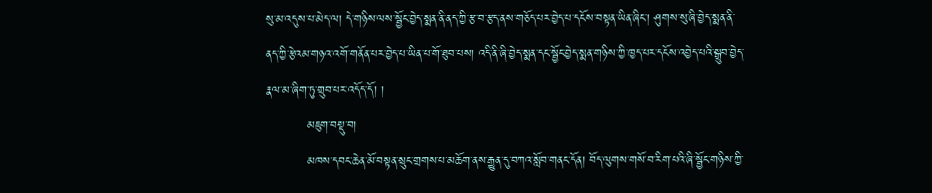སུ་མ་འདུས་པ་མེད་ལ། དེ་གཉིས་ལས་སྦྱོང་བྱེད་སྨན་ནི་ནད་ཀྱི་རྩ་བ་རྩད་ནས་གཅོད་པར་བྱེད་པ་དངོས་བསྟན་ཡིན་ཞིང་། ཤུགས་སུ་ཞི་བྱེད་སྨན་ནི་ནད་ཀྱི་རྩེའམ་གཉའ་འགོ་གནོན་པར་བྱེད་པ་ཡིན་པ་གོ་ཐུབ་པས། འདི་ནི་ཞི་བྱེད་སྨན་དང་སྦྱོང་བྱེད་སྨན་གཉིས་ཀྱི་ཁྱད་པར་དངོས་འབྱེད་པའི་སྒྲུབ་བྱེད་རྣལ་མ་ཞིག་ཏུ་གྲུབ་པར་འདོད་དོ། །
          མཇུག་བསྡུ་བ།
          མཁས་དབང་ཆེན་མོ་བསྟན་སྲུང་གྲགས་པ་མཆོག་ནས་རྒྱུན་དུ་བཀའ་སློབ་གནང་དོན། བོད་ལུགས་གསོ་བ་རིག་པའི་ཞི་སྦྱོང་གཉིས་ཀྱི་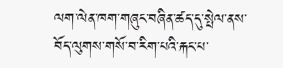ལག་ལེན་ཁག་གཞུང་བཞིན་ཚད་དུ་སྤེལ་ནས་བོད་ལུགས་གསོ་བ་རིག་པའི་རྐང་པ་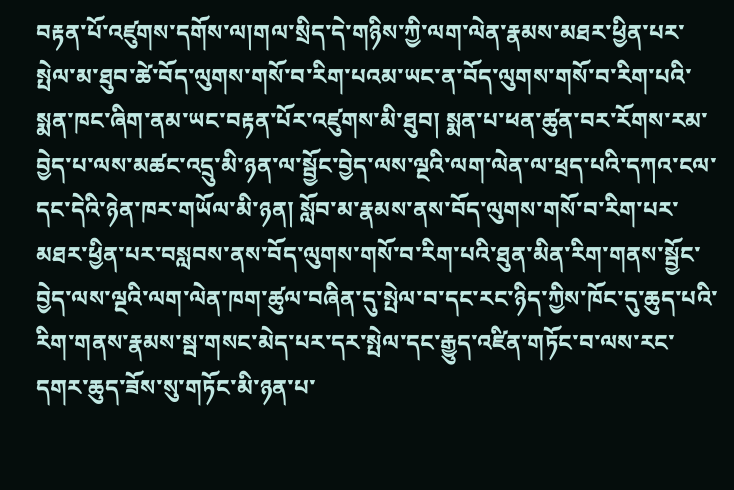བརྟན་པོ་འཛུགས་དགོས་ལ།གལ་སྲིད་དེ་གཉིས་ཀྱི་ལག་ལེན་རྣམས་མཐར་ཕྱིན་པར་སྤེལ་མ་ཐུབ་ཚེ་བོད་ལུགས་གསོ་བ་རིག་པའམ་ཡང་ན་བོད་ལུགས་གསོ་བ་རིག་པའི་སྨན་ཁང་ཞིག་ནམ་ཡང་བརྟན་པོར་འཛུགས་མི་ཐུབ། སྨན་པ་ཕན་ཚུན་བར་རོགས་རམ་བྱེད་པ་ལས་མཚང་འདྲུ་མི་ཉན་ལ་སྦྱོང་བྱེད་ལས་ལྔའི་ལག་ལེན་ལ་ཕྲད་པའི་དཀའ་ངལ་དང་དེའི་ཉེན་ཁར་གཡོལ་མི་ཉན། སློབ་མ་རྣམས་ནས་བོད་ལུགས་གསོ་བ་རིག་པར་མཐར་ཕྱིན་པར་བསླབས་ནས་བོད་ལུགས་གསོ་བ་རིག་པའི་ཐུན་མིན་རིག་གནས་སྦྱོང་བྱེད་ལས་ལྔའི་ལག་ལེན་ཁག་ཚུལ་བཞིན་དུ་སྤེལ་བ་དང་རང་ཉིད་ཀྱིས་ཁོང་དུ་ཆུད་པའི་རིག་གནས་རྣམས་སྦ་གསང་མེད་པར་དར་སྤེལ་དང་རྒྱུད་འཛིན་གཏོང་བ་ལས་རང་དགར་ཆུད་ཟོས་སུ་གཏོང་མི་ཉན་པ་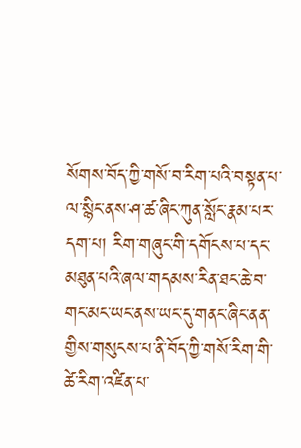སོགས་བོད་ཀྱི་གསོ་བ་རིག་པའི་བསྟན་པ་ལ་སྙིང་ནས་ཤ་ཚ་ཞིང་ཀུན་སློང་རྣམ་པར་དག་པ། རིག་གཞུང་གི་དགོངས་པ་དང་མཐུན་པའི་ཞལ་གདམས་རིན་ཐང་ཆེ་བ་གང་མང་ཡང་ནས་ཡང་དུ་གནང་ཞིང་ནན་གྱིས་གསུངས་པ་ནི་བོད་ཀྱི་གསོ་རིག་གི་ཚེ་རིག་འཛིན་པ་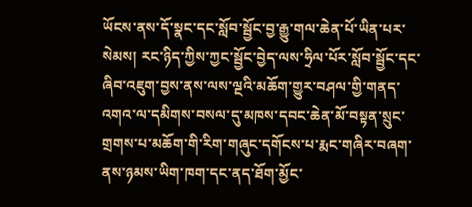ཡོངས་ནས་དོ་སྣང་དང་སློབ་སྦྱོང་བྱ་རྒྱུ་གལ་ཆེན་པོ་ཡིན་པར་སེམས། རང་ཉིད་ཀྱིས་ཀྱང་སྦྱོང་བྱེད་ལས་ཧྲིལ་པོར་སློབ་སྦྱོང་དང་ཞིབ་འཇུག་བྱས་ནས་ལས་ལྔའི་མཆོག་གྱུར་བཤལ་གྱི་གནད་འགའ་ལ་དམིགས་བསལ་དུ་མཁས་དབང་ཆེན་མོ་བསྟན་སྲུང་གྲགས་པ་མཆོག་གི་རིག་གཞུང་དགོངས་པ་རྨང་གཞིར་བཞག་ནས་ཉམས་ཡིག་ཁག་དང་ནད་ཐོག་མྱོང་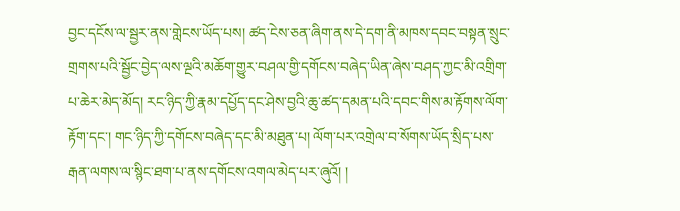བྱང་དངོས་ལ་སྦྱར་ནས་གླེངས་ཡོད་པས། ཚད་ངེས་ཅན་ཞིག་ནས་དེ་དག་ནི་མཁས་དབང་བསྟན་སྲུང་གྲགས་པའི་སྦྱོང་བྱེད་ལས་ལྔའི་མཆོག་གྱུར་བཤལ་གྱི་དགོངས་བཞེད་ཡིན་ཞེས་བཤད་ཀྱང་མི་འགྲིག་པ་ཆེར་མེད་མོད། རང་ཉིད་ཀྱི་རྣམ་དཔྱོད་དང་ཤེས་བྱའི་ཆུ་ཚད་དམན་པའི་དབང་གིས་མ་རྟོགས་ལོག་རྟོག་དང་། གང་ཉིད་ཀྱི་དགོངས་བཞེད་དང་མི་མཐུན་པ། ལོག་པར་འགྲེལ་བ་སོགས་ཡོད་སྲིད་པས་རྒན་ལགས་ལ་སྙིང་ཐག་པ་ནས་དགོངས་འགལ་མེད་པར་ཞུའོ། །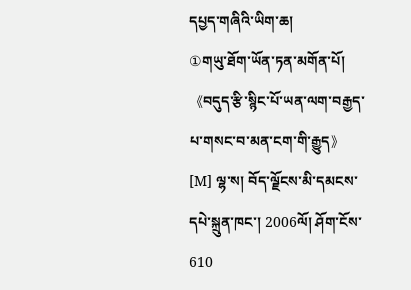དཔྱད་གཞིའི་ཡིག་ཆ།
①གཡུ་ཐོག་ཡོན་ཏན་མགོན་པོ། 《བདུད་རྩི་སྙིང་པོ་ཡན་ལག་བརྒྱད་པ་གསང་བ་མན་ངག་གི་རྒྱུད》 [M] ལྷ་ས། བོད་ལྗོངས་མི་དམངས་དཔེ་སྐྲུན་ཁང་། 2006ལོ། ཤོག་ངོས་ 610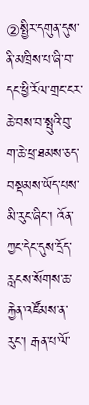②སྤྱིར་དགུན་དུས་ནི་མཁྲིས་པ་ཞི་བ་དང་ཕྱི་རོལ་གྲང་ངར་ཆེ་བས་བ་སྤུའི་བུ་ག་ཆེ་ཕྲ་ཐམས་ཅད་བསྡམས་ཡོད་པས་མི་རུང་ཞིང་། འོན་ཀྱང་དེང་དུས་དྲོད་རླངས་སོགས་ཆ་རྐྱེན་འཛོམས་ན་རུང་། རྒན་པ་ལོ་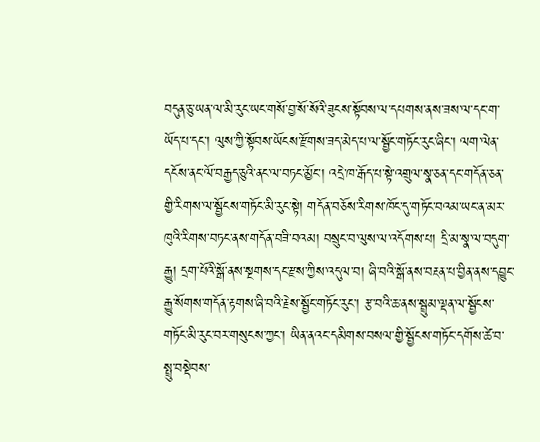བདུན་ཅུ་ཡན་ལ་མི་རུང་ཡང་གསོ་བྱ་སོ་སོའི་ཟུངས་སྟོབས་ལ་དཔགས་ནས་ཟས་ལ་དང་ག་ཡོད་པ་དང་། ལུས་ཀྱི་སྟོབས་ཡོངས་རྫོགས་ཟད་མེད་པ་ལ་སྦྱོང་གཏོང་རུང་ཞིང་། ལག་ལེན་དངོས་ནང་ལོ་བརྒྱད་ཅུའི་ནང་ལ་བཏང་མྱོང་། འདྲེ་ཁ་རྒོད་པ་སྟེ་འགྲུལ་སྣ་ཅན་དང་གདོན་ཅན་གྱི་རིགས་ལ་སྦྱོངས་གཏོང་མི་རུང་སྟེ། གདོན་བཅོས་རིགས་ཁོང་དུ་གཏོང་བའམ་ཡང་ན་མར་ཁུའི་རིགས་བཏང་ནས་གདོན་བཟི་བའམ། བསྲུང་བ་ལུས་ལ་འདོགས་པ། དྲི་མ་སྣ་ལ་བདུག་རྒྱུ། དྲག་པོའི་སྒོ་ནས་སྔགས་དང་རྫས་ཀྱིས་འདུལ་བ། ཞི་བའི་སྒོ་ནས་བརྔན་པ་བྱིན་ནས་དབྱུང་རྒྱུ་སོགས་གདོན་རྟགས་ཞི་བའི་རྗེས་སྦྱོང་གཏོང་རུང་། རྩ་བའི་ཆ་ནས་སྦྲུམ་ལྡན་ལ་སྦྱོངས་གཏོང་མི་རུང་བར་གསུངས་ཀྱང་། ཡིན་ནའང་དམིགས་བསལ་གྱི་སྦྱོངས་གཏོང་དགོས་ཚེ་བ་སྤྲུ་བསྡེབས་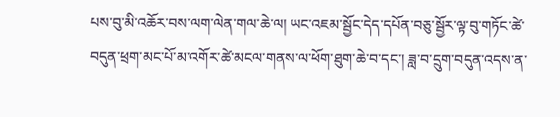པས་བུ་མི་འཆོར་བས་ལག་ལེན་གལ་ཆེ་ལ། ཡང་འཇམ་སྦྱོང་དེད་དཔོན་བཅུ་སྦྱོར་ལྟ་བུ་གཏོང་ཚེ་བདུན་ཕྲག་མང་པོ་མ་འགོར་ཚེ་མངལ་གནས་ལ་ཕོག་ཐུག་ཆེ་བ་དང་། ཟླ་བ་དྲུག་བདུན་འདས་ན་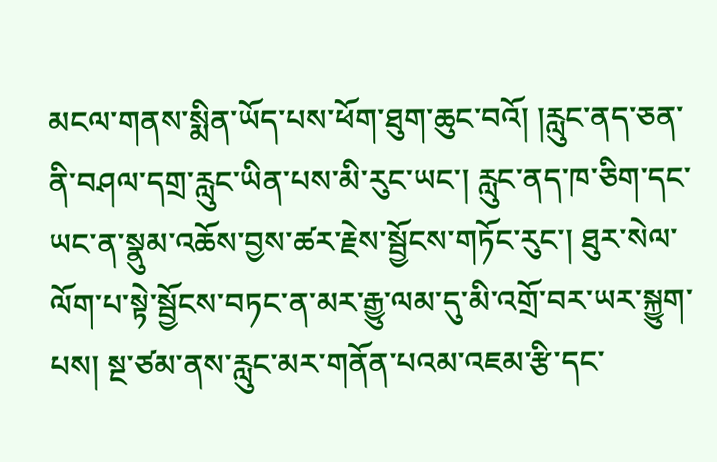མངལ་གནས་སྨིན་ཡོད་པས་ཕོག་ཐུག་ཆུང་བའོ། །རླུང་ནད་ཅན་ནི་བཤལ་དགྲ་རླུང་ཡིན་པས་མི་རུང་ཡང་། རླུང་ནད་ཁ་ཅིག་དང་ཡང་ན་སྣུམ་འཆོས་བྱས་ཚར་རྗེས་སྦྱོངས་གཏོང་རུང་། ཐུར་སེལ་ལོག་པ་སྟེ་སྦྱོངས་བཏང་ན་མར་རྒྱུ་ལམ་དུ་མི་འགྲོ་བར་ཡར་སྐྱུག་པས། སྔ་ཙམ་ནས་རླུང་མར་གནོན་པའམ་འཇམ་རྩི་དང་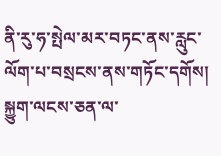ནི་རུ་ཧ་སྤེལ་མར་བཏང་ནས་རླུང་ལོག་པ་བསྲངས་ནས་གཏོང་དགོས། སྐྱུག་ལངས་ཅན་ལ་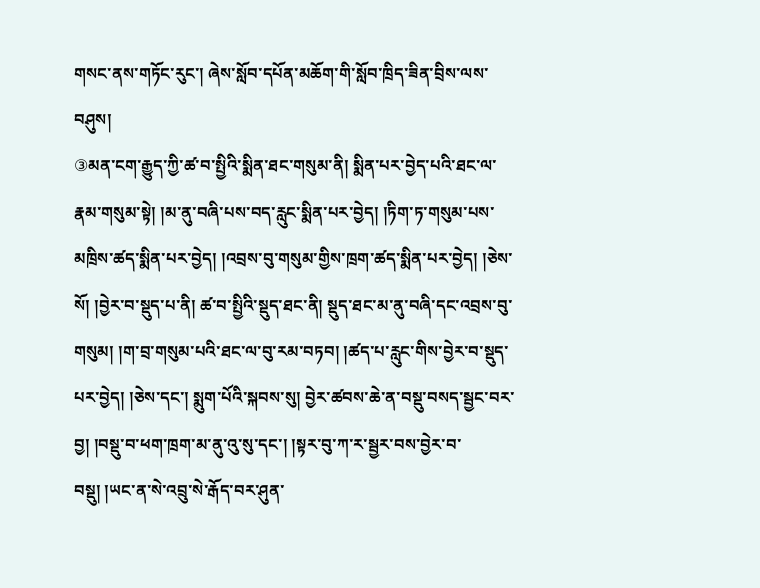གསང་ནས་གཏོང་རུང་། ཞེས་སློབ་དཔོན་མཆོག་གི་སློབ་ཁྲིད་ཟིན་བྲིས་ལས་བཤུས།
③མན་ངག་རྒྱུད་ཀྱི་ཚ་བ་སྤྱིའི་སྨིན་ཐང་གསུམ་ནི། སྨིན་པར་བྱེད་པའི་ཐང་ལ་རྣམ་གསུམ་སྟེ། །མ་ནུ་བཞི་པས་བད་རླུང་སྨིན་པར་བྱེད། །ཏིག་ཏ་གསུམ་པས་མཁྲིས་ཚད་སྨིན་པར་བྱེད། །འབྲས་བུ་གསུམ་གྱིས་ཁྲག་ཚད་སྨིན་པར་བྱེད། །ཅེས་སོ། །བྱེར་བ་སྡུད་པ་ནི། ཚ་བ་སྤྱིའི་སྡུད་ཐང་ནི། སྡུད་ཐང་མ་ནུ་བཞི་དང་འབྲས་བུ་གསུམ། །ག་བྲ་གསུམ་པའི་ཐང་ལ་བུ་རམ་བཏབ། །ཚད་པ་རླུང་གིས་བྱེར་བ་སྡུད་པར་བྱེད། །ཅེས་དང་། སྨུག་པོའི་སྐབས་སུ། བྱེར་ཚབས་ཆེ་ན་བསྡུ་བསད་སྦྱང་བར་བྱ། །བསྡུ་བ་ཕག་ཁྲག་མ་ནུ་འུ་སུ་དང་། །སྟར་བུ་ཀ་ར་སྦྱར་བས་བྱེར་བ་བསྡུ། །ཡང་ན་སེ་འབྲུ་སེ་རྒོད་བར་ཤུན་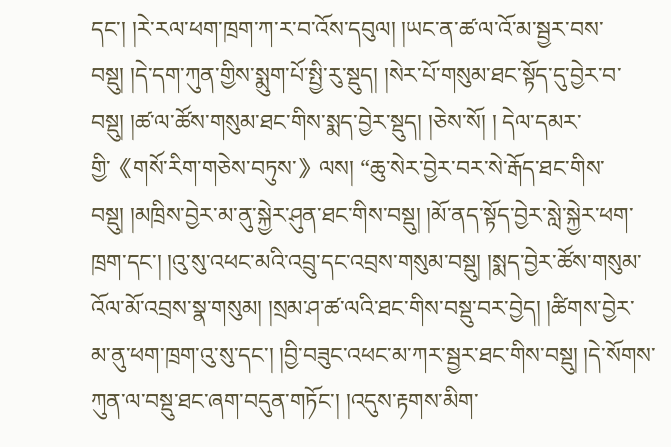དང་། །རེ་རལ་ཕག་ཁྲག་ཀ་ར་བ་འོས་དབུལ། །ཡང་ན་ཚ་ལ་འོ་མ་སྦྱར་བས་བསྡུ། །དེ་དག་ཀུན་གྱིས་སྨུག་པོ་སྤྱི་རུ་སྡུད། །སེར་པོ་གསུམ་ཐང་སྟོད་དུ་བྱེར་བ་བསྡུ། །ཚ་ལ་ཚོས་གསུམ་ཐང་གིས་སྨད་བྱེར་སྡུད། །ཅེས་སོ། ། དེལ་དམར་གྱི་《གསོ་རིག་གཅེས་བཏུས་》ལས། “ཆུ་སེར་བྱེར་བར་སེ་རྒོད་ཐང་གིས་བསྡུ། །མཁྲིས་བྱེར་མ་ནུ་སྐྱེར་ཤུན་ཐང་གིས་བསྡུ། །མོ་ནད་སྟོད་བྱེར་སླེ་སྐྱེར་ཕག་ཁྲག་དང་། །འུ་སུ་འཕང་མའི་འབྲུ་དང་འབྲས་གསུམ་བསྡུ། །སྨད་བྱེར་ཚོས་གསུམ་འོལ་མོ་འབྲས་སྣ་གསུམ། །སྲམ་ཤ་ཚ་ལའི་ཐང་གིས་བསྡུ་བར་བྱེད། །ཚིགས་བྱེར་མ་ནུ་ཕག་ཁྲག་འུ་སུ་དང་། །བྱི་བཟུང་འཕང་མ་ཀར་སྦྱར་ཐང་གིས་བསྡུ། །དེ་སོགས་ཀུན་ལ་བསྡུ་ཐང་ཞག་བདུན་གཏོང་། །འདུས་རྟགས་མིག་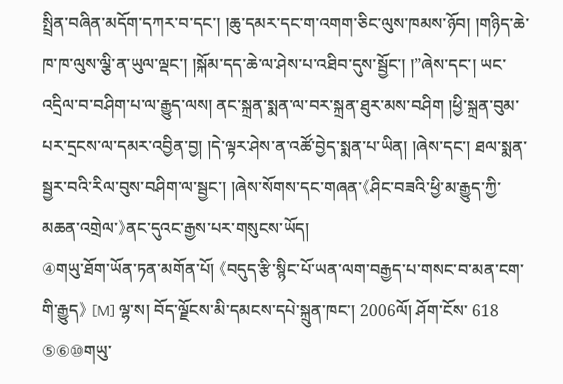སྤྲིན་བཞིན་མདོག་དཀར་བ་དང་། །ཆུ་དམར་དང་ག་འགག་ཅིང་ལུས་ཁམས་ཉོབ། །གཉིད་ཆེ་ཁ་ཁ་ལུས་ལྕི་ན་ཡུལ་ལྡང་། །སྐོམ་དད་ཆེ་ལ་ཤེས་པ་འཐིབ་དུས་སྦྱོང་། །”ཞེས་དང་། ཡང་འདྲིལ་བ་བཤིག་པ་ལ་རྒྱུད་ལས། ནང་སྐྲན་སྨན་ལ་བར་སྐྲན་ཐུར་མས་བཤིག །ཕྱི་སྐྲན་བུམ་པར་དྲངས་ལ་དམར་འབྱིན་བྱ། །དེ་ལྟར་ཤེས་ན་འཚོ་བྱེད་སྨན་པ་ཡིན། །ཞེས་དང་། ཐལ་སྨན་སྦྱར་བའི་རིལ་བུས་བཤིག་ལ་སྦྱང་། །ཞེས་སོགས་དང་གཞན་《ཤིང་བཟའི་ཕྱི་མ་རྒྱུད་ཀྱི་མཆན་འགྲེལ་》ནང་དུའང་རྒྱས་པར་གསུངས་ཡོད།
④གཡུ་ཐོག་ཡོན་ཏན་མགོན་པོ། 《བདུད་རྩི་སྙིང་པོ་ཡན་ལག་བརྒྱད་པ་གསང་བ་མན་ངག་གི་རྒྱུད》 [M] ལྷ་ས། བོད་ལྗོངས་མི་དམངས་དཔེ་སྐྲུན་ཁང་། 2006ལོ། ཤོག་ངོས་ 618
⑤⑥⑩གཡུ་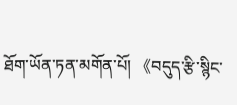ཐོག་ཡོན་ཏན་མགོན་པོ། 《བདུད་རྩི་སྙིང་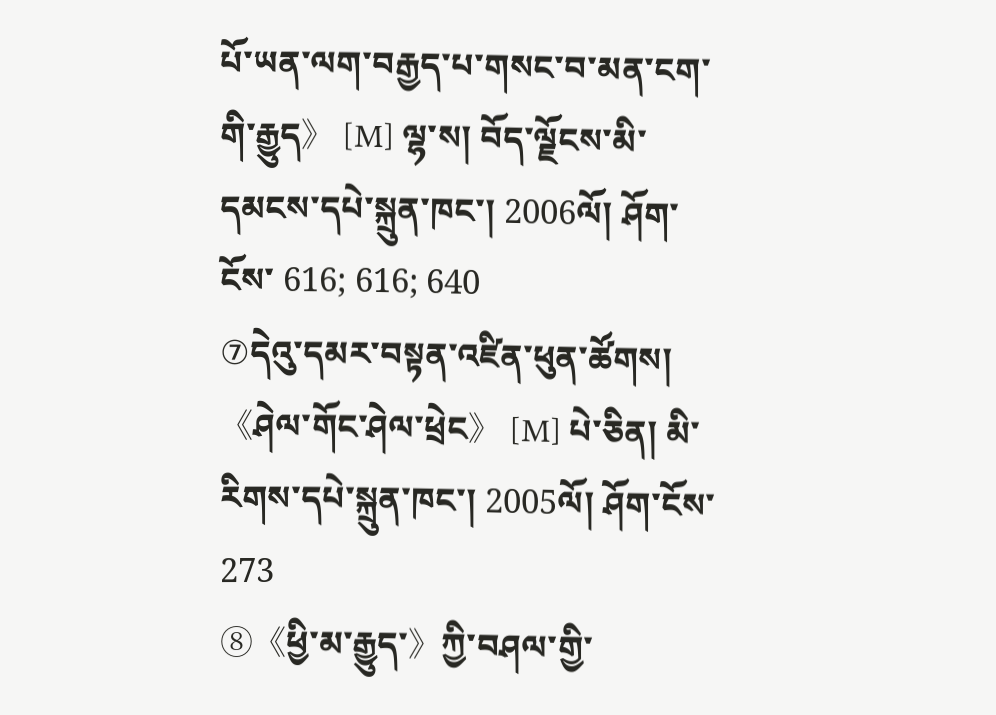པོ་ཡན་ལག་བརྒྱད་པ་གསང་བ་མན་ངག་གི་རྒྱུད》 [M] ལྷ་ས། བོད་ལྗོངས་མི་དམངས་དཔེ་སྐྲུན་ཁང་། 2006ལོ། ཤོག་ངོས་ 616; 616; 640
⑦དེའུ་དམར་བསྟན་འཛིན་ཕུན་ཚོགས། 《ཤེལ་གོང་ཤེལ་ཕྲེང》 [M] པེ་ཅིན། མི་རིགས་དཔེ་སྐྲུན་ཁང་། 2005ལོ། ཤོག་ངོས་ 273
⑧《ཕྱི་མ་རྒྱུད་》ཀྱི་བཤལ་གྱི་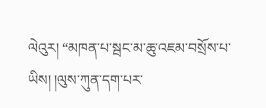ལེའུར། “མཁན་པ་སྦང་མ་ཆུ་འཇམ་བསྲོས་པ་ཡིས། །ལུས་ཀུན་དག་པར་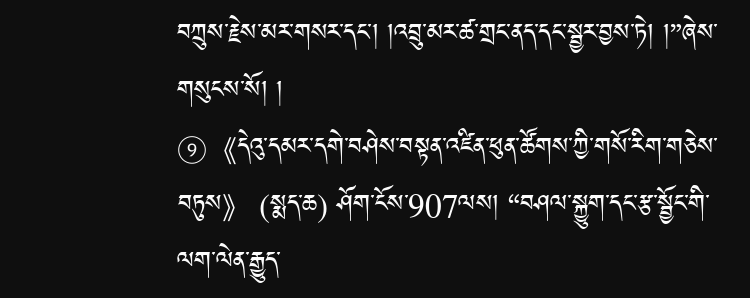བཀྲུས་རྗེས་མར་གསར་དང་། །འབྲུ་མར་ཚ་གྲང་ནད་དང་སྦྱར་བྱས་ཏེ། །”ཞེས་གསུངས་སོ། །
⑨《དེའུ་དམར་དགེ་བཤེས་བསྟན་འཛིན་ཕུན་ཚོགས་ཀྱི་གསོ་རིག་གཅེས་བཏུས》 (སྨད་ཆ) ཤོག་ངོས་907ལས། “བཤལ་སྐྱུག་དང་རྩ་སྦྱོང་གི་ལག་ལེན་རྒྱུད་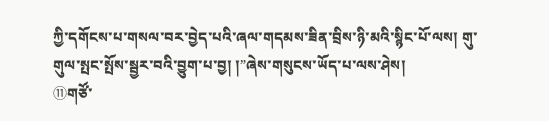ཀྱི་དགོངས་པ་གསལ་བར་བྱེད་པའི་ཞལ་གདམས་ཟིན་བྲིས་ཉི་མའི་སྙིང་པོ་ལས། གུ་གུལ་སྤང་སྤོས་སྦྱར་བའི་བྱུག་པ་བྱ། །”ཞེས་གསུངས་ཡོད་པ་ལས་ཤེས།
⑪གཙོ་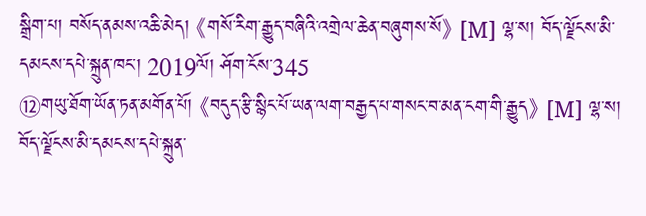སྒྲིག་པ། བསོད་ནམས་འཆི་མེད། 《གསོ་རིག་རྒྱུད་བཞིའི་འགྲེལ་ཆེན་བཞུགས་སོ》 [M] ལྷ་ས། བོད་ལྗོངས་མི་དམངས་དཔེ་སྐྲུན་ཁང་། 2019ལོ། ཤོག་ངོས་345
⑫གཡུ་ཐོག་ཡོན་ཏན་མགོན་པོ། 《བདུད་རྩི་སྙིང་པོ་ཡན་ལག་བརྒྱད་པ་གསང་བ་མན་ངག་གི་རྒྱུད》 [M] ལྷ་ས། བོད་ལྗོངས་མི་དམངས་དཔེ་སྐྲུན་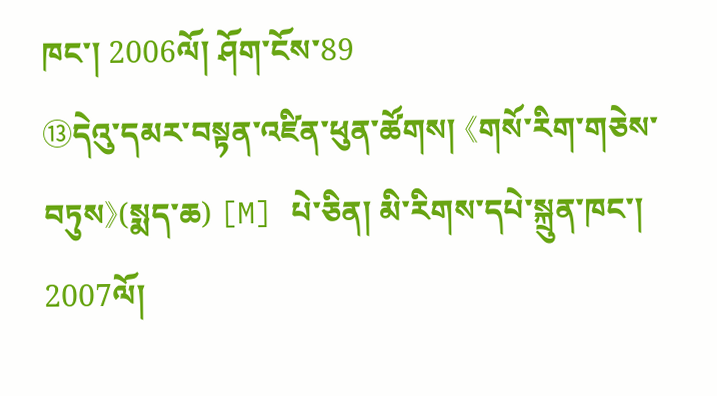ཁང་། 2006ལོ། ཤོག་ངོས་89
⑬དེའུ་དམར་བསྟན་འཛིན་ཕུན་ཚོགས། 《གསོ་རིག་གཅེས་བཏུས》(སྨད་ཆ) [M] པེ་ཅིན། མི་རིགས་དཔེ་སྐྲུན་ཁང་། 2007ལོ།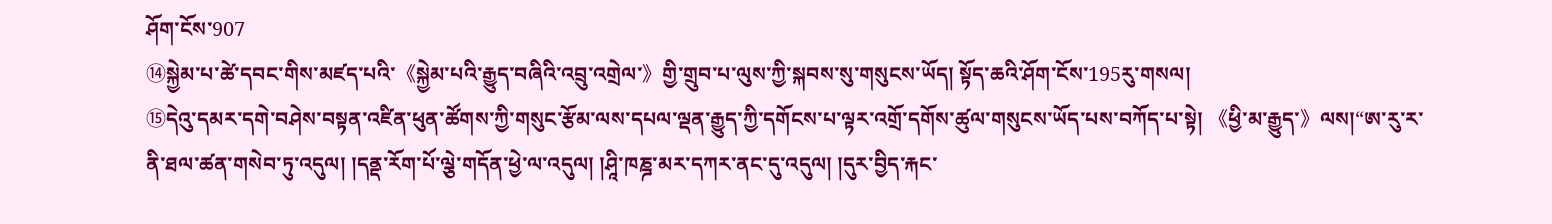ཤོག་ངོས་907
⑭སྐྱེམ་པ་ཚེ་དབང་གིས་མཛད་པའི་《སྐྱེམ་པའི་རྒྱུད་བཞིའི་འབྲུ་འགྲེལ་》གྱི་གྲུབ་པ་ལུས་ཀྱི་སྐབས་སུ་གསུངས་ཡོད། སྟོད་ཆའི་ཤོག་ངོས་195རུ་གསལ།
⑮དེའུ་དམར་དགེ་བཤེས་བསྟན་འཛིན་ཕུན་ཚོགས་ཀྱི་གསུང་རྩོམ་ལས་དཔལ་ལྡན་རྒྱུད་ཀྱི་དགོངས་པ་ལྟར་འགྲོ་དགོས་ཚུལ་གསུངས་ཡོད་པས་བཀོད་པ་སྟེ། 《ཕྱི་མ་རྒྱུད་》ལས།“ཨ་རུ་ར་ནི་ཐལ་ཚན་གསེབ་ཏུ་འདུལ། །དནྡ་རོག་པོ་ལྕེ་གདོན་ཕྱེ་ལ་འདུལ། །ཤཱི་ཁཎྜ་མར་དཀར་ནང་དུ་འདུལ། །དུར་བྱིད་རྐང་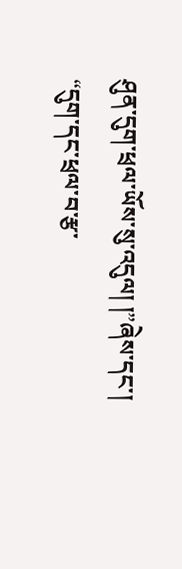ཤུན་དུག་ཕྲལ་ཡོས་སུ་འདུལ། །”ཞེས་དང་། “དུག་དང་ཕྲལ་བ་རྩ་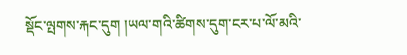སྡོང་ལྤགས་རྐང་དུག །ཡལ་གའི་ཚིགས་དུག་ངར་པ་ལོ་མའི་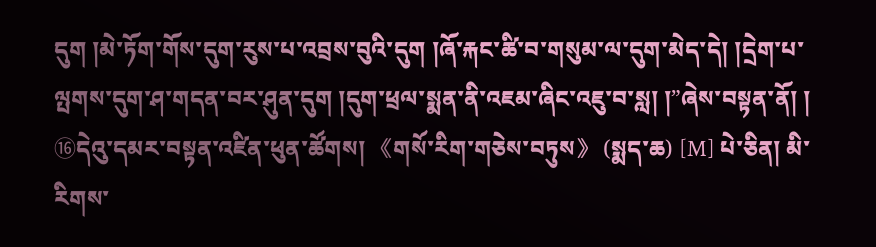དུག །མེ་ཏོག་གོས་དུག་རུས་པ་འབྲས་བུའི་དུག །ཞོ་རྐང་ཚི་བ་གསུམ་ལ་དུག་མེད་དེ། །དྲེག་པ་ལྤགས་དུག་ཤ་གདན་བར་ཤུན་དུག །དུག་ཕྲལ་སྨན་ནི་འཇམ་ཞིང་འཇུ་བ་སླ། །”ཞེས་བསྟན་ནོ། །
⑯དེའུ་དམར་བསྟན་འཛིན་ཕུན་ཚོགས། 《གསོ་རིག་གཅེས་བཏུས》 (སྨད་ཆ) [M] པེ་ཅིན། མི་རིགས་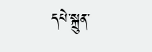དཔེ་སྐྲུན་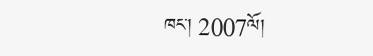ཁང་། 2007ལོ།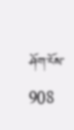ཤོག་ངོས་908